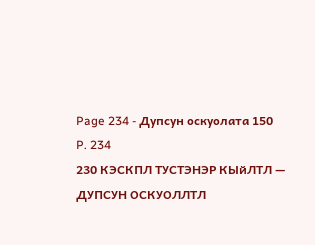Page 234 - Дупсун оскуолата 150
P. 234
230 КЭСКПЛ ТУСТЭНЭР КЫйЛТЛ — ДУПСУН ОСКУОЛЛТЛ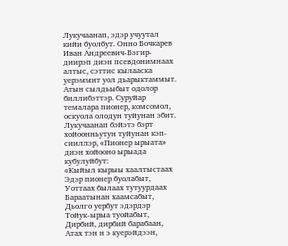Лукучаанап, эдэр учуутал кийи буолбут. Онно Бочкарев Иван Андреевич-Бэгир-
диирэп диэн псевдонимнаах алтыс, сэттис кылааска уерэммит уол дьарыктаммыт.
Атын сылдьыбыт одолор биллибэттэр. Суруйар темалара пионер, комсомол,
оскуола олодун туйунан эбит. Лукучаанап бэйэтэ бэрт хойоонньутун туйунан кэп-
сииллэр, «Пионер ырыата» диэн хойооно ырыада кубулуйбут:
«Кыйыл кырыы хаалтыстаах
Эдэр пионер буолабыт,
Уоттаах былаах тутуурдаах
Бараатынан хаамсабыт,
Дьолго уербут эдэрдэр
Тойук-ырыа туойабыт,
Дирбий, дирбий барабаан,
Атах тэн н э куерэйдээн,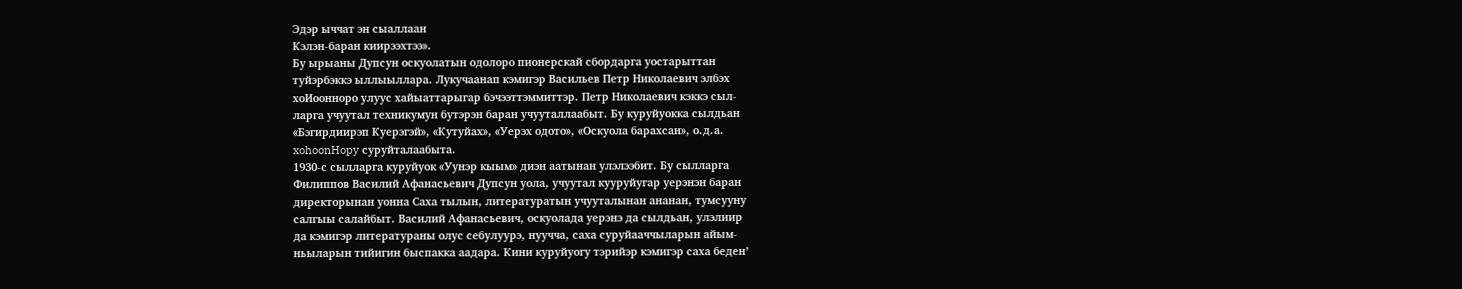Эдэр ыччат эн сыаллаан
Кэлэн-баран киирээхтээ».
Бу ырыаны Дупсун оскуолатын одолоро пионерскай сбордарга уостарыттан
туйэрбэккэ ыллыыллара. Лукучаанап кэмигэр Васильев Петр Николаевич элбэх
хоИоонноро улуус хайыаттарыгар бэчээттэммиттэр. Петр Николаевич кэккэ сыл-
ларга учуутал техникумун бутэрэн баран учууталлаабыт. Бу куруйуокка сылдьан
«Бэгирдиирэп Куерэгэй», «Кутуйах», «Уерэх одото», «Оскуола барахсан», о.д.а.
xohoonHopy суруйталаабыта.
1930-с сылларга куруйуок «Уунэр кыым» диэн аатынан улэлээбит. Бу сылларга
Филиппов Василий Афанасьевич Дупсун уола, учуутал кууруйугар уерэнэн баран
директорынан уонна Саха тылын, литературатын учууталынан ананан, тумсууну
салгыы салайбыт. Василий Афанасьевич, оскуолада уерэнэ да сылдьан, улэлиир
да кэмигэр литератураны олус себулуурэ, нуучча, саха суруйааччыларын айым-
ньыларын тийигин быспакка аадара. Кини куруйуогу тэрийэр кэмигэр саха беден’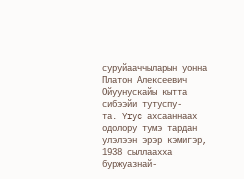суруйааччыларын уонна Платон Алексеевич Ойуунускайы кытта сибээйи тутуспу-
та. Yryc ахсааннаах одолору тумэ тардан улэлээн эрэр кэмигэр, 1938 сыллаахха
буржуазнай-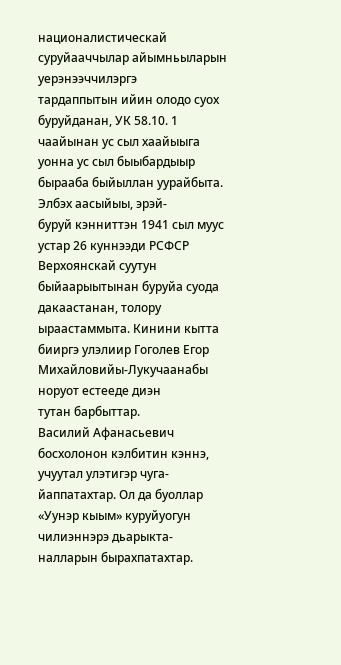националистическай суруйааччылар айымньыларын уерэнээччилэргэ
тардаппытын ийин олодо суох буруйданан, УК 58.10. 1 чаайынан ус сыл хаайыыга
уонна ус сыл быыбардыыр бырааба быйыллан уурайбыта. Элбэх аасыйыы, эрэй-
буруй кэнниттэн 1941 сыл муус устар 26 куннээди РСФСР Верхоянскай суутун
быйаарыытынан буруйа суода дакаастанан, толору ыраастаммыта. Кинини кытта
бииргэ улэлиир Гоголев Егор Михайловийы-Лукучаанабы норуот естееде диэн
тутан барбыттар.
Василий Афанасьевич босхолонон кэлбитин кэннэ, учуутал улэтигэр чуга-
йаппатахтар. Ол да буоллар «Уунэр кыым» куруйуогун чилиэннэрэ дьарыкта-
налларын бырахпатахтар.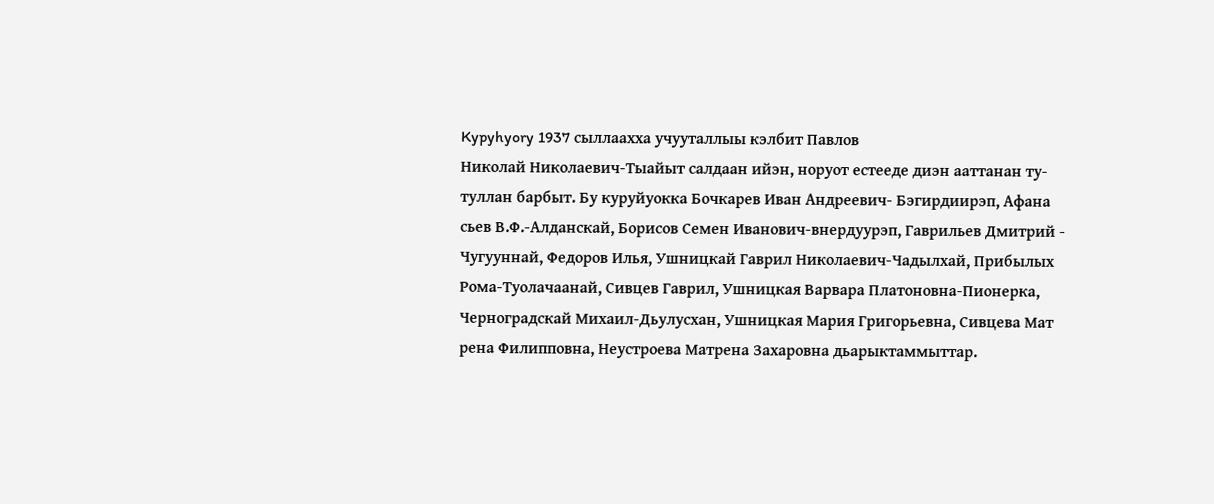Kypyhyory 1937 сыллаахха учууталлыы кэлбит Павлов
Николай Николаевич-Тыайыт салдаан ийэн, норуот естееде диэн ааттанан ту-
туллан барбыт. Бу куруйуокка Бочкарев Иван Андреевич- Бэгирдиирэп, Афана
сьев В.Ф.-Алданскай, Борисов Семен Иванович-внердуурэп, Гаврильев Дмитрий -
Чугууннай, Федоров Илья, Ушницкай Гаврил Николаевич-Чадылхай, Прибылых
Рома-Туолачаанай, Сивцев Гаврил, Ушницкая Варвара Платоновна-Пионерка,
Черноградскай Михаил-Дьулусхан, Ушницкая Мария Григорьевна, Сивцева Мат
рена Филипповна, Неустроева Матрена Захаровна дьарыктаммыттар.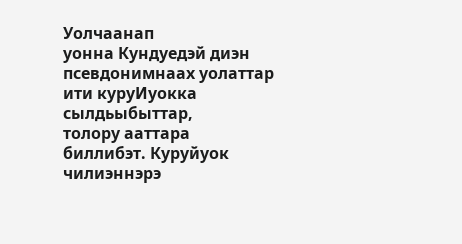Уолчаанап
уонна Кундуедэй диэн псевдонимнаах уолаттар ити куруИуокка сылдьыбыттар,
толору ааттара биллибэт. Куруйуок чилиэннэрэ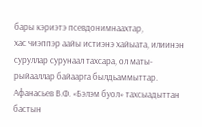бары кэриэтэ псевдонимнаахтар,
хас чиэппэр аайы истиэнэ хайыата, илиинэн суруллар сурунаал тахсара, ол маты-
рыйааллар байаарга былдьаммыттар. Афанасьев В.Ф. «Бэлэм буол» тахсыадыттан
бастын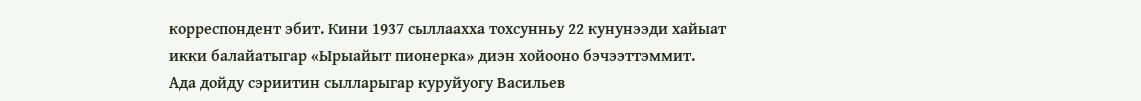корреспондент эбит. Кини 1937 сыллаахха тохсунньу 22 кунунээди хайыат
икки балайатыгар «Ырыайыт пионерка» диэн хойооно бэчээттэммит.
Ада дойду сэриитин сылларыгар куруйуогу Васильев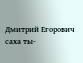Дмитрий Егорович саха ты-